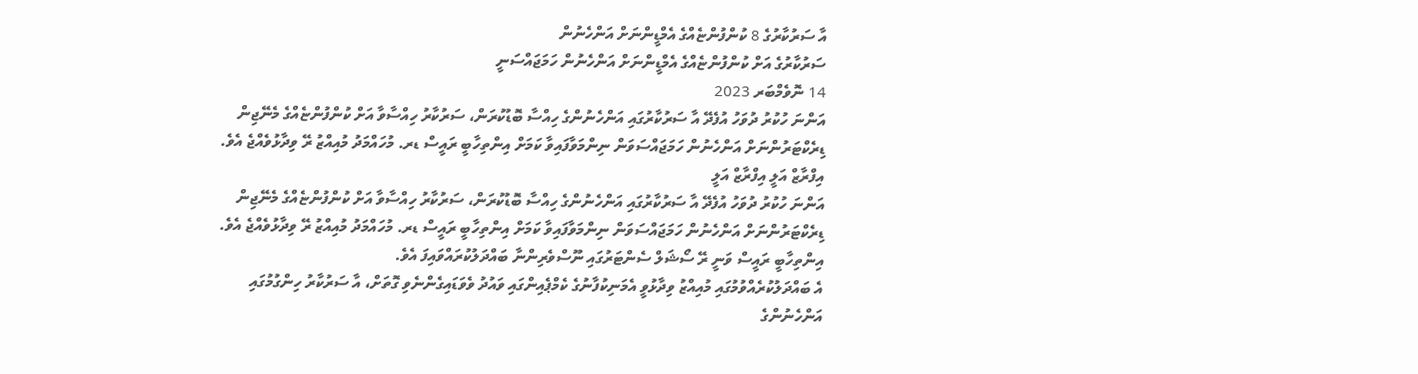އާ ސަރުކާރުގެ 8 ކުންފުންޏެއްގެ އެމްޑީންނަށް އަންހެނުން
ސަރުކާރުގެ އަށް ކުންފުންޏެއްގެ އެމްޑީންނަށް އަންހެނުން ހަމަޖައްސަނީ
14 ނޮވެމްބަރ 2023
އަންނަ ހުކުރު ދުވަހު އުފެދޭ އާ ސަރުކާރުގައި އަންހެނުންގެ ހިއްސާ ބޮޑުކުރަން، ސަރުކާރު ހިއްސާވާ އަށް ކުންފުންޏެއްގެ މެނޭޖިން ޑިރެކްޓަރުންނަށް އަންހެނުން ހަމަޖައްސަވަން ނިންމަވާފައިވާ ކަމަށް އިންތިހާބީ ރައީސް ޑރ. މުހައްމަދު މުއިއްޒު ރޭ ވިދާޅުވެއްޖެ އެވެ.
އިފްރާޒް އަލީ އިފްރާޒް އަލީ
އަންނަ ހުކުރު ދުވަހު އުފެދޭ އާ ސަރުކާރުގައި އަންހެނުންގެ ހިއްސާ ބޮޑުކުރަން، ސަރުކާރު ހިއްސާވާ އަށް ކުންފުންޏެއްގެ މެނޭޖިން ޑިރެކްޓަރުންނަށް އަންހެނުން ހަމަޖައްސަވަން ނިންމަވާފައިވާ ކަމަށް އިންތިހާބީ ރައީސް ޑރ. މުހައްމަދު މުއިއްޒު ރޭ ވިދާޅުވެއްޖެ އެވެ.
އިންތިހާބީ ރައީސް ވަނީ ރޭ ސޯޝަލް ސެންޓަރުގައި ނޫސްވެރިންނާ ބައްދަލުކުރައްވައިފަ އެވެ.
އެ ބައްދަލުކުރެއްވުމުގައި މުއިއްޒު ވިދާޅުވީ އެމަނިކުފާނުގެ ކެމްޕެއިންގައި ވައުދު ވެވަޑައިގެންނެވި ގޮތަށް، އާ ސަރުކާރު ހިންގުމުގައި އަންހެނުންގެ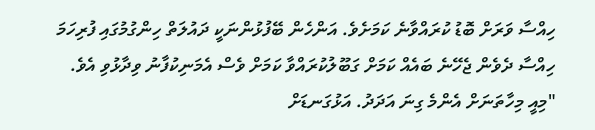ހިއްސާ ވަރަށް ބޮޑު ކުރައްވާނެ ކަމަށެވެ. އަންހެން ބޭފުޅުންނަކީ ދައުލަތް ހިންގުމުގައި ފުރިހަމަ ހިއްސާ ދެވެން ޖެހޭނެ ބައެއް ކަމަށް ގަބޫލުކުރައްވާ ކަމަށް ވެސް އެމަނިކުފާނު ވިދާޅުވި އެވެ.
"މިއީ މިހާތަނަށް އެންމެ ގިނަ އަދަދު. އަޅުގަނޑަށް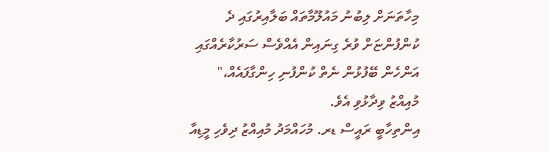މިހާތަނަށް ލިބުނު މައުލޫމާތައް ބަލާއިރުގައި ދެ ކުންފުންޏަށް ވުރެ ގިނައިން އެއްވެސް ސަރުކާރެއްގައި އަންހެން ބޭފުޅުން ނެތް ކުންފުނި ހިންގާފައެއް،" މުއިއްޒު ވިދާޅުވި އެވެ.
އިންތިހާބީ ރައީސް ޑރ. މުހައްމަދު މުއިއްޒު ދިވެހި މީޑިއާ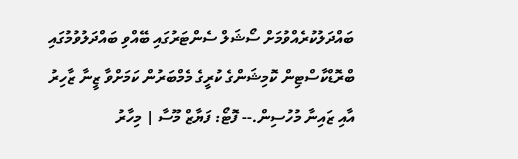ބައްދަލުކުރެއްވުމަށް ސޯޝަލް ސެންޓަރުގައި ބޭއްވި ބައްދަލުވުމުގައި ބްރޮޑްކާސްޓިން ކޮމިޝަންގެ ކުރީގެ މެމްބަރުން ކަމަށްވާ ޒީނާ ޒާހިރު އާއި ޒައިނާ މުހުސިން.-- ފޮޓޯ: ފަޔާޒް މޫސާ | މިހާރު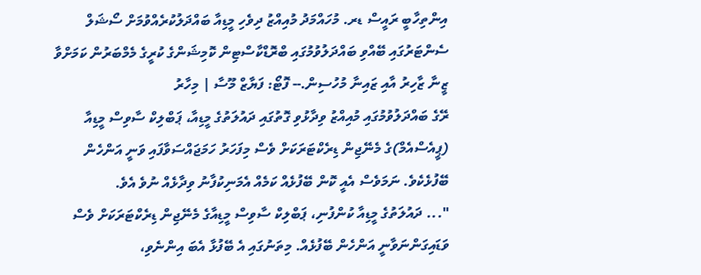އިންތިހާބީ ރައީސް ޑރ. މުހައްމަދު މުއިއްޒު ދިވެހި މީޑިއާ ބައްދަލުކުރެއްވުމަށް ސޯޝަލް ސެންޓަރުގައި ބޭއްވި ބައްދަލުވުމުގައި ބްރޮޑްކާސްޓިން ކޮމިޝަންގެ ކުރީގެ މެމްބަރުން ކަމަށްވާ ޒީނާ ޒާހިރު އާއި ޒައިނާ މުހުސިން.-- ފޮޓޯ: ފަޔާޒް މޫސާ | މިހާރު
ރޭގެ ބައްދަލުވުމުގައި މުއިއްޒު ވިދާޅުވި ގޮތުގައި ދައުލަތުގެ މީޑިއާ، ޕަބްލިކް ސާވިސް މީޑިއާ (ޕީއެސްއެމް)ގެ މެނޭޖިން ޑިރެކްޓަރަކަށް ވެސް މިފަހަރު ހަމަޖައްސަވާފައި ވަނީ އަންހެން ބޭފުޅެކެވެ. ނަމަވެސް އެއީ ކޮން ބޭފުޅެއް ކަމެއް އެމަނިކުފާނު ވިދާޅެއް ނުވެ އެވެ.
"... ދައުލަތުގެ މީޑިއާ ކުންފުނި، ޕަބްލިކް ސާވިސް މީޑިއާގެ މެނޭޖިން ޑިރެކްޓަރަކަށް ވެސް ވަޑައިގަންނަވާނީ އަންހެން ބޭފުޅެއް. މިތަނުގައި އެ ބޭފުޅާ އެބަ އިންނެވި،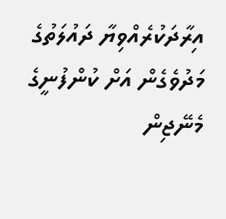އިރާދަކުރެއްވިޔާ ދައުލަތުގެ މަދުވެގެން އަށް ކުންފުނީގެ މެނޭޖިން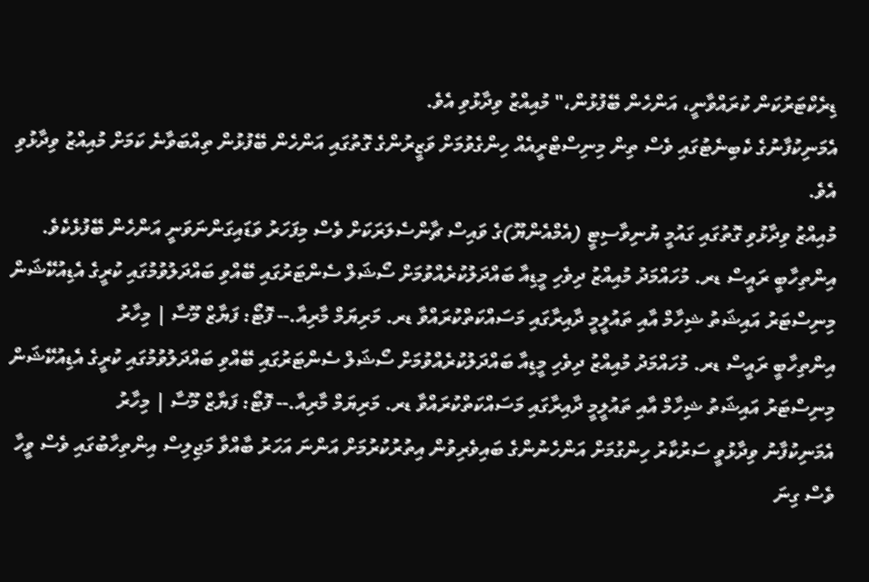ޑިރެކްޓަރުކަން ކުރައްވާނީ، އަންހެން ބޭފުޅުން،" މުއިއްޒު ވިދާޅުވި އެވެ.
އެމަނިކުފާނުގެ ކެބިނެޓުގައި ވެސް ތިން މިނިސްޓްރީއެއް ހިންގެވުމަށް ވަޒީރުންގެ ގޮތުގައި އަންހެން ބޭފުޅުން ތިއްބަވާނެ ކަމަށް މުއިއްޒު ވިދާޅުވި އެވެ.
މުއިއްޒު ވިދާޅުވި ގޮތުގައި ގައުމީ ޔުނިވާސިޓީ (އެމްއެންޔޫ)ގެ ވައިސް ޗާންސެލަރަކަށް ވެސް މިފަހަރު ވަޑައިގަންނަވަނީ އަންހެން ބޭފުޅެކެވެ.
އިންތިހާބީ ރައީސް ޑރ. މުހައްމަދު މުއިއްޒު ދިވެހި މީޑިއާ ބައްދަލުކުރެއްވުމަށް ސޯޝަލް ސެންޓަރުގައި ބޭއްވި ބައްދަލުވުމުގައި ކުރީގެ އެޑިއުކޭޝަން މިނިސްޓަރު އައިޝަތު ޝިހާމް އާއި ތައުލީމީ ދާއިރާގައި މަސައްކަތްކުރައްވާ ޑރ. މަރިޔަމް މާރިއާ.-- ފޮޓޯ: ފަޔާޒް މޫސާ | މިހާރު
އިންތިހާބީ ރައީސް ޑރ. މުހައްމަދު މުއިއްޒު ދިވެހި މީޑިއާ ބައްދަލުކުރެއްވުމަށް ސޯޝަލް ސެންޓަރުގައި ބޭއްވި ބައްދަލުވުމުގައި ކުރީގެ އެޑިއުކޭޝަން މިނިސްޓަރު އައިޝަތު ޝިހާމް އާއި ތައުލީމީ ދާއިރާގައި މަސައްކަތްކުރައްވާ ޑރ. މަރިޔަމް މާރިއާ.-- ފޮޓޯ: ފަޔާޒް މޫސާ | މިހާރު
އެމަނިކުފާނު ވިދާޅުވީ ސަރުކާރު ހިންގުމަށް އަންހެނުންގެ ބައިވެރިވުން އިތުރުކުރުމަށް އަންނަ އަހަރު ބާއްވާ މަޖިލިސް އިންތިހާބުގައި ވެސް ވީހާ ވެސް ގިނަ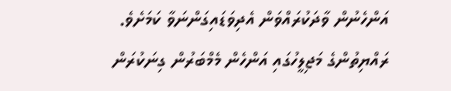އަންހެނުން ވާދަކުރައްވަން އެދިވަޑައިގަންނަވާ ކަމަށެވެ.
ރައްޔިތުންގެ މަޖިލީހުގައި އަންހެން މެމްބަރުން ގިނަކުރަން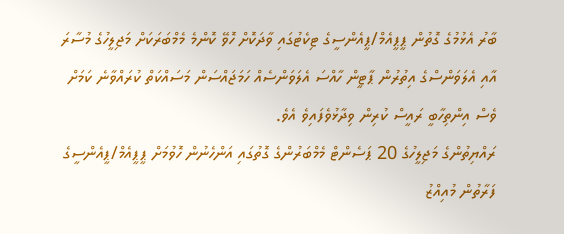ބާރު އެޅުމުގެ ގޮތުން ޕީޕީއެމް/ޕީއެންސީގެ ޓިކެޓުގައި ވާދަކޮށް ހޮވޭ ކޮންމެ މެމްބަރަކަށް މަޖިލީހުގެ މުސާރަ އާއި އެލަވަންސްގެ އިތުރުން ޕާޓީން ހާއްސަ އެލަވަންސެއް ހަމަޖައްސަން މަސައްކަތް ކުރައްވާނެ ކަމަށް ވެސް އިންތިހާބީ ރައީސް ކުރިން ވިދާޅުވެފައިވެ އެވެ.
ރައްޔިތުންގެ މަޖިލީހުގެ 20 ޕަސެންޓް މެމްބަރުންގެ ގޮތުގައި އަންހެނުން ހޮވުމަށް ޕީޕީއެމް/ޕީއެންސީގެ ފަރާތުން މުއިއްޒު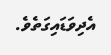އެދިވަޑައިގަތެވެ.